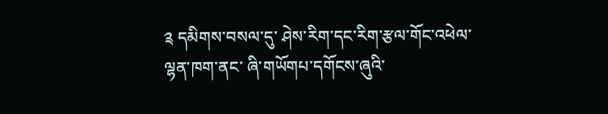༉ དམིགས་བསལ་དུ་ ཤེས་རིག་དང་རིག་རྩལ་གོང་འཕེལ་ལྷན་ཁག་ནང་ ཞི་གཡོགཔ་དགོངས་ཞུའི་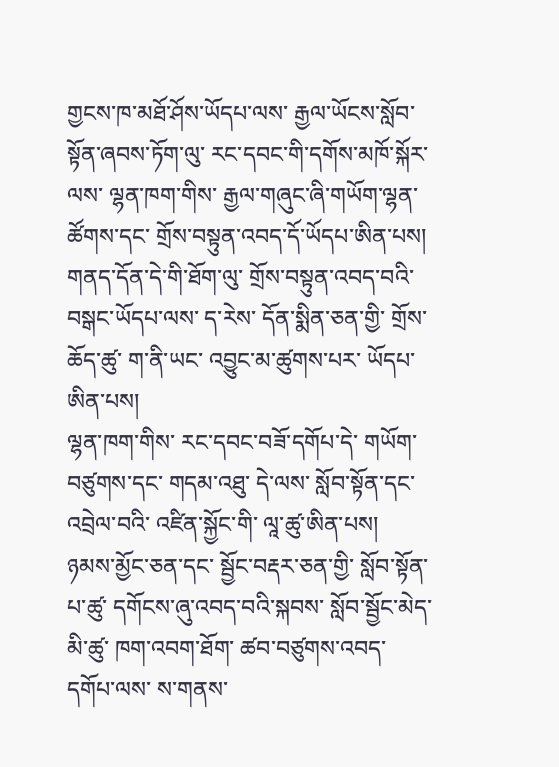གྱངས་ཁ་མཐོ་ཤོས་ཡོདཔ་ལས་ རྒྱལ་ཡོངས་སློབ་སྟོན་ཞབས་ཏོག་ལུ་ རང་དབང་གི་དགོས་མཁོ་སྐོར་ལས་ ལྷན་ཁག་གིས་ རྒྱལ་གཞུང་ཞི་གཡོག་ལྷན་ཚོགས་དང་ གྲོས་བསྟུན་འབད་དོ་ཡོདཔ་ཨིན་པས།
གནད་དོན་དེ་གི་ཐོག་ལུ་ གྲོས་བསྟུན་འབད་བའི་བསྒང་ཡོདཔ་ལས་ ད་རེས་ དོན་སྨིན་ཅན་གྱི་ གྲོས་ཆོད་ཚུ་ ག་ནི་ཡང་ འབྱུང་མ་ཚུགས་པར་ ཡོདཔ་ཨིན་པས།
ལྷན་ཁག་གིས་ རང་དབང་བཟོ་དགོཔ་དེ་ གཡོག་བཙུགས་དང་ གདམ་འཐུ་ དེ་ལས་ སློབ་སྟོན་དང་འབྲེལ་བའི་ འཛིན་སྐྱོང་གི་ ལཱ་ཚུ་ཨིན་པས།
ཉམས་མྱོང་ཅན་དང་ སྦྱོང་བརྡར་ཅན་གྱི་ སློབ་སྟོན་པ་ཚུ་ དགོངས་ཞུ་འབད་བའི་སྐབས་ སློབ་སྦྱོང་མེད་མི་ཚུ་ ཁག་འབག་ཐོག་ ཚབ་བཙུགས་འབད་དགོཔ་ལས་ ས་གནས་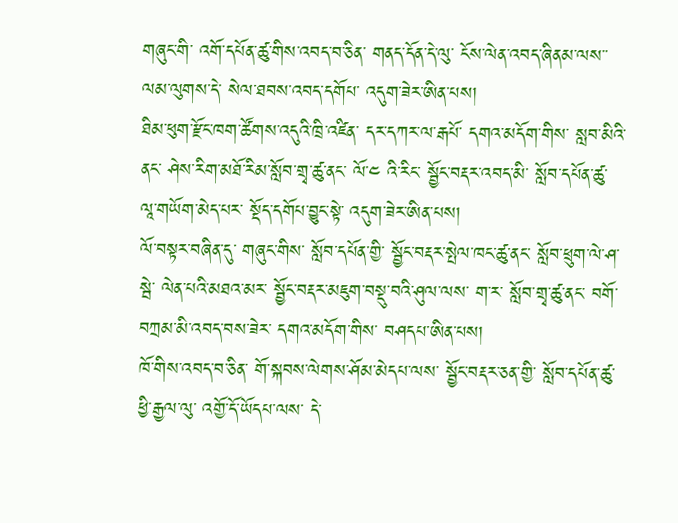གཞུང་གི་ འགོ་དཔོན་ཚུ་གིས་འབད་བ་ཅིན་ གནད་དོན་དེ་ལུ་ ངོས་ལེན་འབད་ཞིནམ་ལས་་ལམ་ལུགས་དེ་ སེལ་ཐབས་འབད་དགོཔ་ འདུག་ཟེར་ཨིན་པས།
ཐིམ་ཕུག་རྫོང་ཁག་ཚོགས་འདུའི་ཁྲི་འཛིན་ དར་དཀར་ལ་རྒཔོ་ དགའ་མདོག་གིས་ སླབ་མིའི་ནང་ ཤེས་རིག་མཐོ་རིམ་སློབ་གྲྭ་ཚུ་ནང་ ལོ་༤ འི་རིང་ སྦྱོང་བརྡར་འབད་མི་ སློབ་དཔོན་ཚུ་ ལཱ་གཡོག་མེད་པར་ སྡོད་དགོཔ་བྱུང་སྟེ་ འདུག་ཟེར་ཨིན་པས།
ལོ་བསྟར་བཞིན་དུ་ གཞུང་གིས་ སློབ་དཔོན་གྱི་ སྦྱོང་བརྡར་སྤེལ་ཁང་ཚུ་ནང་ སློབ་ཕྲུག་ལེ་ཤ་སྦེ་ ལེན་པའི་མཐའ་མར་ སྦྱོང་བརྡར་མཇུག་བསྡུ་བའི་ཤུལ་ལས་ ག་ར་ སློབ་གྲྭ་ཚུ་ནང་ བགོ་བཀྲམ་མི་འབད་བས་ཟེར་ དགའ་མདོག་གིས་ བཤདཔ་ཨིན་པས།
ཁོ་གིས་འབད་བ་ཅིན་ གོ་སྐབས་ལེགས་ཤོམ་མེདཔ་ལས་ སྦྱོང་བརྡར་ཅན་གྱི་ སློབ་དཔོན་ཚུ་ ཕྱི་རྒྱལ་ལུ་ འགྱོ་དོ་ཡོདཔ་ལས་ དེ་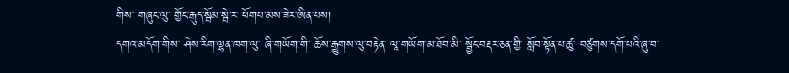གིས་ གཞུང་ལུ་ གྱོང་རྒུད་སྦོམ་སྦེ་ར་ ཕོགཔ་མས་ཟེར་ཨིན་པས།
དགའ་མདོག་གིས་ ཤེས་རིག་ལྷན་ཁག་ལུ་ ཞི་གཡོག་གི་ ཆོས་རྒྱུགས་ལུ་བརྟེན་ ལཱ་གཡོག་མ་ཐོབ་མི་ སྦྱོང་བརྡར་ཅན་གྱི་ སློབ་སྟོན་པ་ཚུ་ བཙུགས་དགོ་པའི་ཞུ་བ་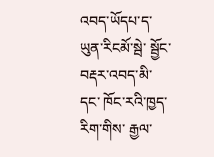འབད་ཡོདཔ་ད་ ཡུན་རིངམོ་སྦེ་ སྦྱོང་བརྡར་འབད་མི་དང་ ཁོང་རའི་ཁྱད་རིག་གིས་ རྒྱལ་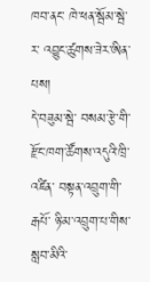ཁབ་ནང་ ཁེ་ཕན་སྦོམ་སྦེ་ར་ འབྱུང་ཚུགས་ཟེར་ཨིན་པས།
དེ་བཟུམ་སྦེ་ བསམ་རྩེ་གི་རྫོང་ཁག་ཚོགས་འདུའི་ཁྲི་འཛིན་ བསྟན་འབྲུག་གི་རྒཔོ་ ཉི་མ་འབྲུག་པ་གིས་ སླབ་མིའི་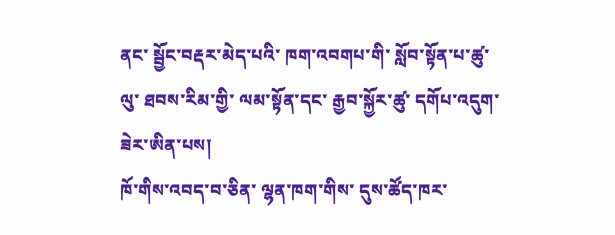ནང་ སྦྱོང་བརྡར་མེད་པའི་ ཁག་འབགཔ་གི་ སློབ་སྟོན་པ་ཚུ་ལུ་ ཐབས་རིམ་གྱི་ ལམ་སྟོན་དང་ རྒྱབ་སྐྱོར་ཚུ་ དགོཔ་འདུག་ཟེར་ཨིན་པས།
ཁོ་གིས་འབད་བ་ཅིན་ ལྷན་ཁག་གིས་ དུས་ཚོད་ཁར་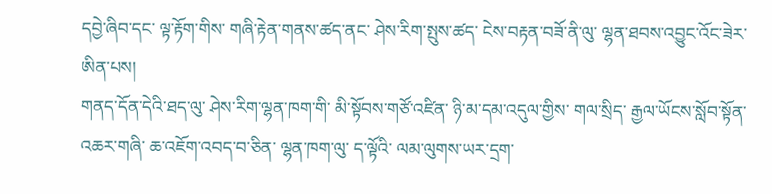དབྱེ་ཞིབ་དང་ ལྟ་རྟོག་གིས་ གཞི་རྟེན་གནས་ཚད་ནང་ ཤེས་རིག་སྤུས་ཚད་ ངེས་བརྟན་བཟོ་ནི་ལུ་ ལྷན་ཐབས་འབྱུང་འོང་ཟེར་ཨིན་པས།
གནད་དོན་དེའི་ཐད་ལུ་ ཤེས་རིག་ལྷན་ཁག་གི་ མི་སྟོབས་གཙོ་འཛིན་ ཉི་མ་དམ་འདུལ་གྱིས་ གལ་སྲིད་ རྒྱལ་ཡོངས་སློབ་སྟོན་འཆར་གཞི་ ཆ་འཇོག་འབད་བ་ཅིན་ ལྷན་ཁག་ལུ་ ད་ལྟོའི་ ལམ་ལུགས་ཡར་དྲག་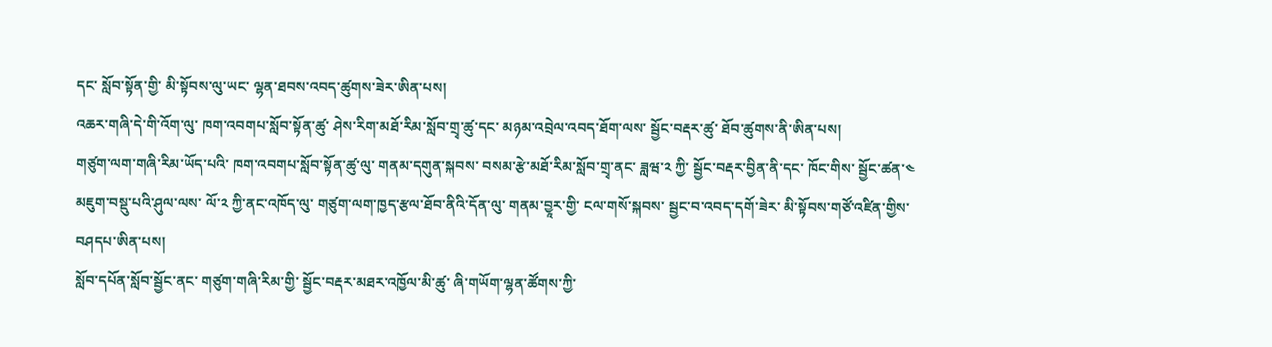དང་ སློབ་སྟོན་གྱི་ མི་སྟོབས་ལུ་ཡང་ ལྷན་ཐབས་འབད་ཚུགས་ཟེར་ཨིན་པས།
འཆར་གཞི་དེ་གི་འོག་ལུ་ ཁག་འབགཔ་སློབ་སྟོན་ཚུ་ ཤེས་རིག་མཐོ་རིམ་སློབ་གྲྭ་ཚུ་དང་ མཉམ་འབྲེལ་འབད་ཐོག་ལས་ སྦྱོང་བརྡར་ཚུ་ ཐོབ་ཚུགས་ནི་ཨིན་པས།
གཙུག་ལག་གཞི་རིམ་ཡོད་པའི་ ཁག་འབགཔ་སློབ་སྟོན་ཚུ་ལུ་ གནམ་དགུན་སྐབས་ བསམ་རྩེ་མཐོ་རིམ་སློབ་གྲྭ་ནང་ ཟླཝ་༢ ཀྱི་ སྦྱོང་བརྡར་བྱིན་ནི་དང་ ཁོང་གིས་ སྦྱོང་ཚན་༤ མཇུག་བསྡུ་པའི་ཤུལ་ལས་ ལོ་༢ ཀྱི་ནང་འཁོད་ལུ་ གཙུག་ལག་ཁྱད་རྩལ་ཐོབ་ནིའི་དོན་ལུ་ གནམ་བྱཱར་གྱི་ ངལ་གསོ་སྐབས་ སྦྱང་བ་འབད་དགོ་ཟེར་ མི་སྟོབས་གཙོ་འཛིན་གྱིས་ བཤདཔ་ཨིན་པས།
སློབ་དཔོན་སློབ་སྦྱོང་ནང་ གཙུག་གཞི་རིམ་གྱི་ སྦྱོང་བརྡར་མཐར་འཁྱོལ་མི་ཚུ་ ཞི་གཡོག་ལྷན་ཚོགས་ཀྱི་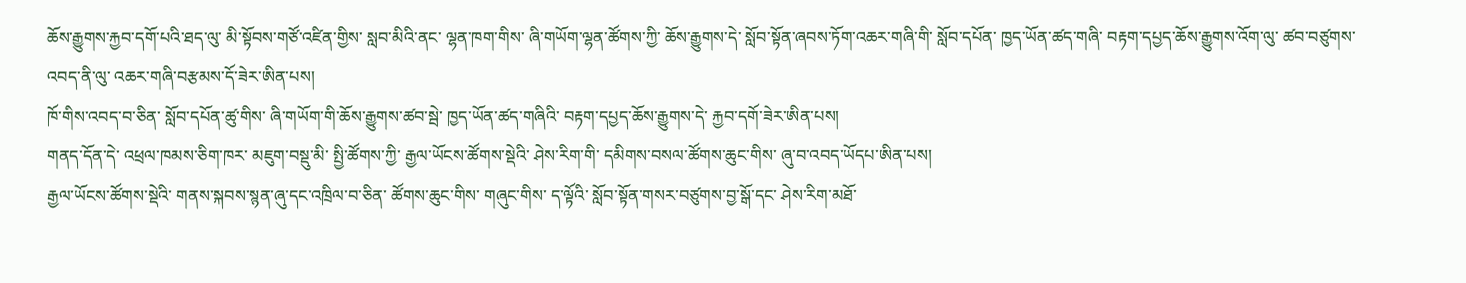ཆོས་རྒྱུགས་རྐྱབ་དགོ་པའི་ཐད་ལུ་ མི་སྟོབས་གཙོ་འཛིན་གྱིས་ སླབ་མིའི་ནང་ ལྷན་ཁག་གིས་ ཞི་གཡོག་ལྷན་ཚོགས་ཀྱི་ ཆོས་རྒྱུགས་དེ་ སློབ་སྟོན་ཞབས་ཏོག་འཆར་གཞི་གི་ སློབ་དཔོན་ ཁྱད་ཡོན་ཚད་གཞི་ བརྟག་དཔྱད་ཆོས་རྒྱུགས་འོག་ལུ་ ཚབ་བཙུགས་འབད་ནི་ལུ་ འཆར་གཞི་བརྩམས་དོ་ཟེར་ཨིན་པས།
ཁོ་གིས་འབད་བ་ཅིན་ སློབ་དཔོན་ཚུ་གིས་ ཞི་གཡོག་གི་ཆོས་རྒྱུགས་ཚབ་སྦེ་ ཁྱད་ཡོན་ཚད་གཞིའི་ བརྟག་དཔྱད་ཆོས་རྒྱུགས་དེ་ རྐྱབ་དགོ་ཟེར་ཨིན་པས།
གནད་དོན་དེ་ འཕྲལ་ཁམས་ཅིག་ཁར་ མཇུག་བསྡུ་མི་ སྤྱི་ཚོགས་ཀྱི་ རྒྱལ་ཡོངས་ཚོགས་སྡེའི་ ཤེས་རིག་གི་ དམིགས་བསལ་ཚོགས་ཆུང་གིས་ ཞུ་བ་འབད་ཡོདཔ་ཨིན་པས།
རྒྱལ་ཡོངས་ཚོགས་སྡེའི་ གནས་སྐབས་སྙན་ཞུ་དང་འཁྲིལ་བ་ཅིན་ ཚོགས་ཆུང་གིས་ གཞུང་གིས་ ད་ལྟོའི་ སློབ་སྟོན་གསར་བཙུགས་བྱ་སྒོ་དང་ ཤེས་རིག་མཐོ་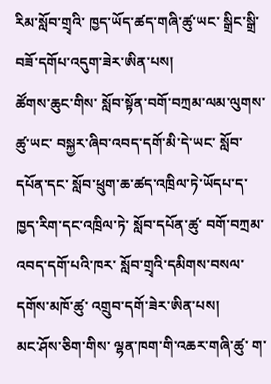རིམ་སློབ་གྲྭའི་ ཁྱད་ཡོད་ཚད་གཞི་ཚུ་ཡང་ སྒྲིང་སྒྲི་བཟོ་དགོཔ་འདུག་ཟེར་ཨིན་པས།
ཚོགས་ཆུང་གིས་ སློབ་སྟོན་བགོ་བཀྲམ་ལམ་ལུགས་ཚུ་ཡང་ བསྐྱར་ཞིབ་འབད་དགོ་མི་དེ་ཡང་ སློབ་དཔོན་དང་ སློབ་ཕྲུག་ཆ་ཚད་འཁྲིལ་ཏེ་ཡོདཔ་ད་ ཁྱད་རིག་དང་འཁྲིལ་ཏེ་ སློབ་དཔོན་ཚུ་ བགོ་བཀྲམ་འབད་དགོ་པའི་ཁར་ སློབ་གྲྭའི་དམིགས་བསལ་དགོས་མཁོ་ཚུ་ འགྲུབ་དགོ་ཟེར་ཨིན་པས།
མང་ཤོས་ཅིག་གིས་ ལྷན་ཁག་གི་འཆར་གཞི་ཚུ་ ག་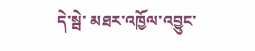དེ་སྦེ་ མཐར་འཁྱོལ་འབྱུང་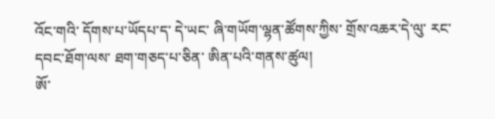འོང་གའི་ དོགས་པ་ཡོདཔ་ད་ དེ་ཡང་ ཞི་གཡོག་ལྷན་ཚོགས་ཀྱིས་ གྲོས་འཆར་དེ་ལུ་ རང་དབང་ཐོག་ལས་ ཐག་གཅད་པ་ཅིན་ ཨིན་པའི་གནས་ཚུལ།
ཨོ་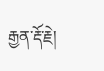རྒྱན་རྡོ་རྗེ།